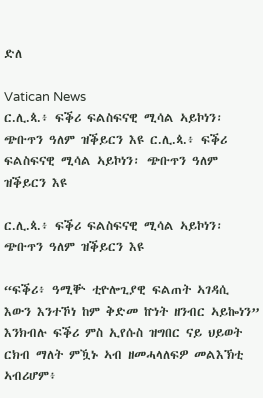ድለ

Vatican News
ር.ሊ.ጳ.፥ ፍቕሪ ፍልስፍናዊ ሚሳል ኣይኮነን፡ ጭቡጥን ዓለም ዝቕይርን እዩ ር.ሊ.ጳ.፥ ፍቕሪ ፍልስፍናዊ ሚሳል ኣይኮነን፡ ጭቡጥን ዓለም ዝቕይርን እዩ

ር.ሊ.ጳ.፥ ፍቕሪ ፍልስፍናዊ ሚሳል ኣይኮነን፡ ጭቡጥን ዓለም ዝቕይርን እዩ

“ፍቕሪ፥ ዓሚቝ ቲዮሎጊያዊ ፍልጠት ኣገዳሲ እውን እንተኾነ ከም ቅድመ ኵነት ዘንብር ኣይኰነን” እንክብሉ ፍቕሪ ምስ ኢየሱስ ዝግበር ናይ ህይወት ርክብ ማለት ምዃኑ ኣብ ዘመሓላለፍዎ መልእኽቲ ኣብሪሆም፥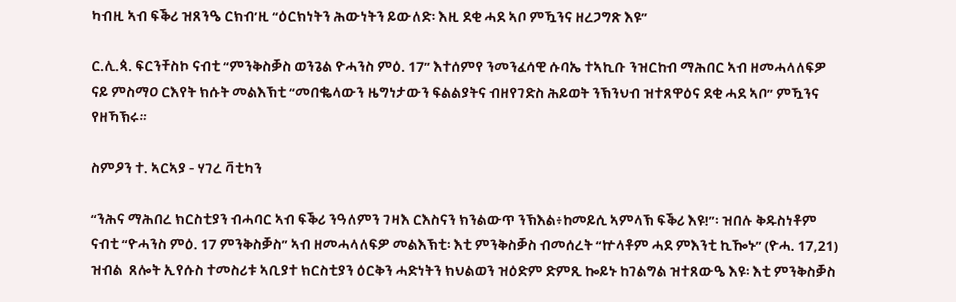ካብዚ ኣብ ፍቕሪ ዝጸንዔ ርክብ’ዚ “ዕርክነትን ሕውነትን ይውለድ፡ እዚ ደቂ ሓደ ኣቦ ምዃንና ዘረጋግጽ እዩ”

ር.ሊ.ጳ. ፍርንቸስኮ ናብቲ “ምንቅስቓስ ወንጌል ዮሓንስ ምዕ. 17” እተሰምየ ንመንፈሳዊ ሱባኤ ተኣኪቡ ንዝርከብ ማሕበር ኣብ ዘመሓላለፍዎ ናይ ምስማዐ ርእየት ክሱት መልእኽቲ “መበቈላውን ዜግነታውን ፍልልያትና ብዘየገድስ ሕይወት ንኽንህብ ዝተጸዋዕና ደቂ ሓደ ኣቦ” ምዃንና የዘኻኽሩ።

ስምዖን ተ. ኣርኣያ - ሃገረ ቫቲካን

“ንሕና ማሕበረ ክርስቲያን ብሓባር ኣብ ፍቕሪ ንዓለምን ገዛእ ርእስናን ክንልውጥ ንኽእል፥ከመይሲ ኣምላኽ ፍቕሪ እዩ!”፡ ዝበሉ ቅዱስነቶም ናብቲ “ዮሓንስ ምዕ. 17 ምንቅስቓስ” ኣብ ዘመሓላለፍዎ መልእኽቲ፡ እቲ ምንቅስቓስ ብመሰረት “ኵላቶም ሓደ ምእንቲ ኪዀኑ” (ዮሓ. 17,21) ዝብል  ጸሎት ኢየሱስ ተመስሪቱ ኣቢያተ ክርስቲያን ዕርቅን ሓድነትን ክህልወን ዝዕድም ድምጺ ኰይኑ ከገልግል ዝተጸውዔ እዩ፡ እቲ ምንቅስቓስ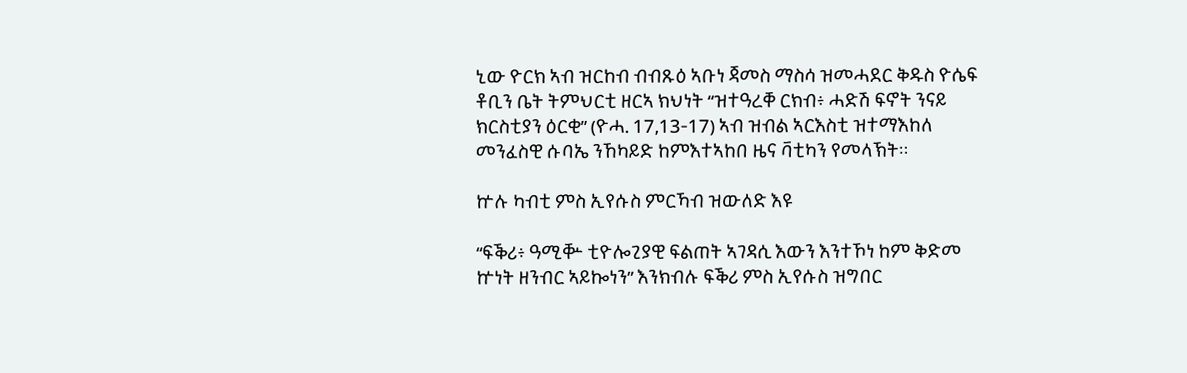ኒው ዮርክ ኣብ ዝርከብ ብብጹዕ ኣቡነ ጃመስ ማስሳ ዝመሓደር ቅዱስ ዮሴፍ ቶቢን ቤት ትምህርቲ ዘርኣ ክህነት “ዝተዓረቐ ርክብ፥ ሓድሽ ፍኖት ንናይ ክርስቲያን ዕርቂ” (ዮሓ. 17,13-17) ኣብ ዝብል ኣርእስቲ ዝተማእከለ መንፈስዊ ሱባኤ ንኸካይድ ከምእተኣከበ ዜና ቫቲካን የመላኽት።

ኵሉ ካብቲ ምስ ኢየሱስ ምርኻብ ዝውለድ እዩ

“ፍቕሪ፥ ዓሚቝ ቲዮሎጊያዊ ፍልጠት ኣገዳሲ እውን እንተኾነ ከም ቅድመ ኵነት ዘንብር ኣይኰነን” እንክብሉ ፍቕሪ ምስ ኢየሱስ ዝግበር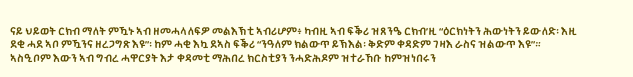ናይ ህይወት ርክብ ማለት ምዃኑ ኣብ ዘመሓላለፍዎ መልእኽቲ ኣብሪሆም፥ ካብዚ ኣብ ፍቕሪ ዝጸንዔ ርክብ’ዚ “ዕርክነትን ሕውነትን ይውለድ፡ እዚ ደቂ ሓደ ኣቦ ምዃንና ዘረጋግጽ እዩ”፡ ከም ሓቂ እኳ ደኣስ ፍቕሪ “ንዓለም ክልውጥ ይኽእል፡ ቅድም ቀዳድም ገዛእ ራስና ዝልውጥ እዩ”። ኣስዒቦም እውን ኣብ ግብረ ሓዋርያት እታ ቀዳመቲ ማሕበረ ክርስቲያን ንሓድሕዶም ዝተራኸቡ ከምዝነበሩን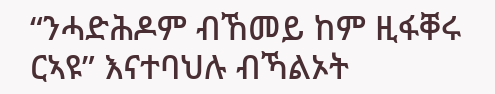“ንሓድሕዶም ብኸመይ ከም ዚፋቐሩ ርኣዩ” እናተባህሉ ብኻልኦት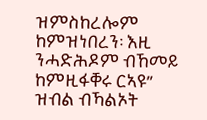ዝምስከረሎም ከምዝነበረን፡ እዚ ንሓድሕዶም ብኸመይ ከምዚፋቐሩ ርኣዩ” ዝብል ብኻልኦት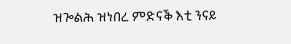ዝጐልሕ ዝነበረ ምድናቕ እቲ ንናይ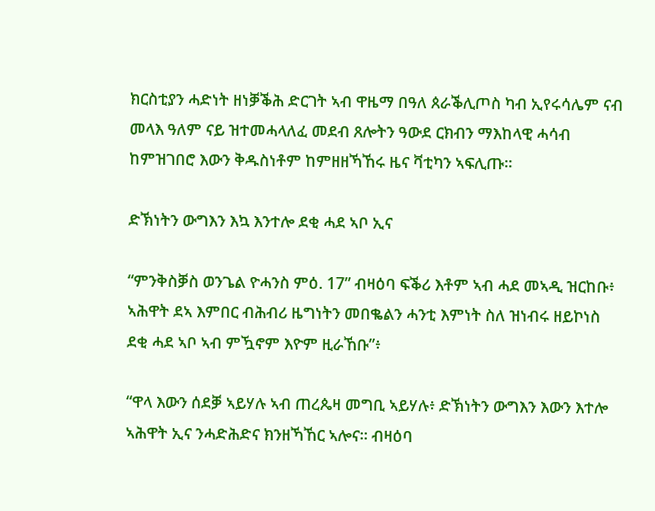ክርስቲያን ሓድነት ዘነቓቕሕ ድርገት ኣብ ዋዜማ በዓለ ጰራቕሊጦስ ካብ ኢየሩሳሌም ናብ መላእ ዓለም ናይ ዝተመሓላለፈ መደብ ጸሎትን ዓውደ ርክብን ማእከላዊ ሓሳብ ከምዝገበሮ እውን ቅዱስነቶም ከምዘዘኻኸሩ ዜና ቫቲካን ኣፍሊጡ።

ድኽነትን ውግእን እኳ እንተሎ ደቂ ሓደ ኣቦ ኢና

“ምንቅስቓስ ወንጌል ዮሓንስ ምዕ. 17” ብዛዕባ ፍቕሪ እቶም ኣብ ሓደ መኣዲ ዝርከቡ፥ ኣሕዋት ደኣ እምበር ብሕብሪ ዜግነትን መበቈልን ሓንቲ እምነት ስለ ዝነብሩ ዘይኮነስ ደቂ ሓደ ኣቦ ኣብ ምዃኖም እዮም ዚራኸቡ”፥

“ዋላ እውን ሰደቓ ኣይሃሉ ኣብ ጠረጴዛ መግቢ ኣይሃሉ፥ ድኽነትን ውግእን እውን እተሎ ኣሕዋት ኢና ንሓድሕድና ክንዘኻኸር ኣሎና። ብዛዕባ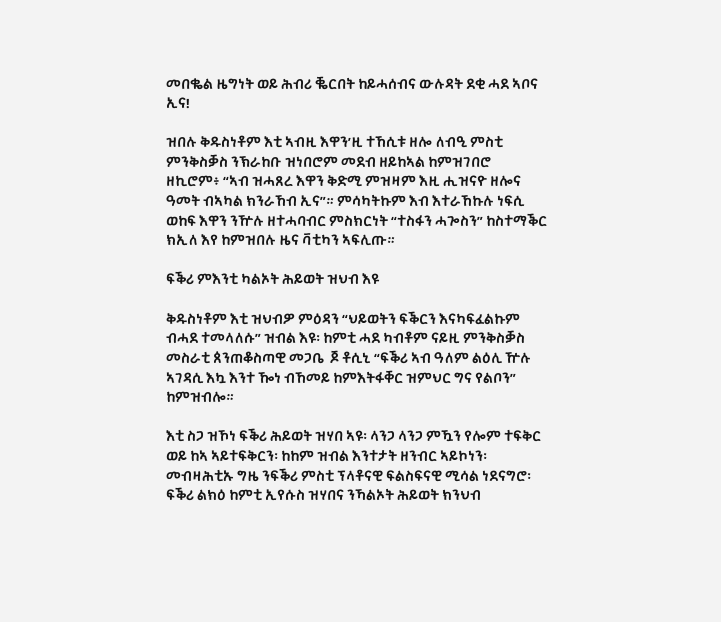መበቈል ዜግነት ወይ ሕብሪ ቘርበት ከይሓሰብና ውሉዳት ደቂ ሓደ ኣቦና ኢና!

ዝበሉ ቅዱስነቶም እቲ ኣብዚ እዋን’ዚ ተኸሲቱ ዘሎ ለብዒ ምስቲ ምንቅስቓስ ንኽራከቡ ዝነበሮም መደብ ዘይከኣል ከምዝገበሮ ዘኪሮም፥ “ኣብ ዝሓጸረ እዋን ቅድሚ ምዝዛም እዚ ሒዝናዮ ዘሎና ዓመት ብኣካል ክንራኸብ ኢና”። ምሳካትኩም እብ እተራኸኩሉ ነፍሲ ወከፍ እዋን ንዅሉ ዘተሓባብር ምስክርነት “ተስፋን ሓጐስን” ከስተማቕር ክኢለ እየ ከምዝበሉ ዜና ቫቲካን ኣፍሊጡ።

ፍቕሪ ምእንቲ ካልኦት ሕይወት ዝህብ እዩ

ቅዱስነቶም እቲ ዝህብዎ ምዕዳን “ህይወትን ፍቕርን እናካፍፈልኩም ብሓደ ተመላለሱ” ዝብል እዩ፡ ከምቲ ሓደ ካብቶም ናይዚ ምንቅስቓስ መስራቲ ጰንጠቆስጣዊ መጋቤ  ጆ ቶሲኒ “ፍቕሪ ኣብ ዓለም ልዕሊ ዅሉ ኣገዳሲ እኳ እንተ ዀነ ብኸመይ ከምእትፋቐር ዝምህር ግና የልቦን” ከምዝብሎ።

እቲ ስጋ ዝኾነ ፍቕሪ ሕይወት ዝሃበ ኣዩ፡ ላንጋ ላንጋ ምዃን የሎም ተፍቅር ወይ ከኣ ኣይተፍቅርን፡ ከከም ዝብል እንተታት ዘንብር ኣይኮነን፡ መብዛሕቲኡ ግዜ ንፍቕሪ ምስቲ ፕላቶናዊ ፍልስፍናዊ ሚሳል ነደናግሮ፡ ፍቕሪ ልክዕ ከምቲ ኢየሱስ ዝሃበና ንኻልኦት ሕይወት ክንህብ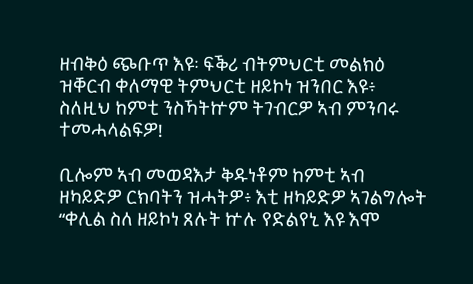ዘብቅዕ ጭቡጥ እዩ፡ ፍቕሪ ብትምህርቲ መልክዕ ዝቐርብ ቀለማዊ ትምህርቲ ዘይኮነ ዝንበር እዩ፥ ስለዚህ ከምቲ ንስኻትኵም ትገብርዎ ኣብ ምንባሩ ተመሓላልፍዎ!

ቢሎም ኣብ መወዳእታ ቅዱነቶም ከምቲ ኣብ ዘካይድዎ ርክባትን ዝሓትዎ፥ እቲ ዘካይድዎ ኣገልግሎት “ቀሊል ስለ ዘይኮነ ጸሉት ኵሉ የድልየኒ እዩ እሞ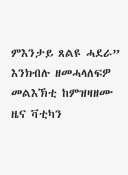ምእንታይ ጸልዩ ሓደራ” እንክብሉ ዘመሓላለፍዎ መልእኽቲ ከምዝዛዘሙ ዜና ቫቲካን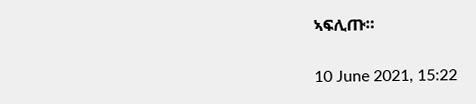ኣፍሊጡ።

10 June 2021, 15:22